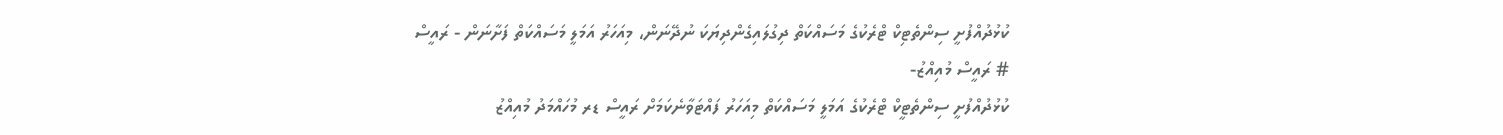ކުޅުދުއްފުށީ ސިންތެޓިކް ޓްރެކުގެ މަސައްކަތް ދިގުލައިގެންދިޔަކަ ނުދޭނަން، މިއަހަރު އަމަލީ މަސައްކަތް ފަށާނަން - ރައީސް
# ރައީސް މުއިއްޒު-
ކުޅުދުއްފުށީ ސިންތެޓީކް ޓްރެކުގެ އަމަލީ މަސައްކަތް މިއަހަރު ފައްޓަވާނެކަމަށް ރައީސް ޑރ މުހައްމަދު މުއިއްޒު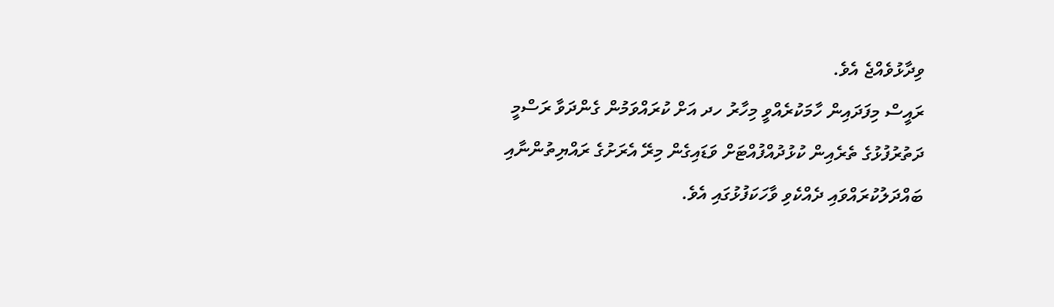ވިދާޅުވެއްޖެ އެވެ.
ރައީސް މިފަދައިން ހާމަކުރެއްވީ މިހާރު ހދ އަށް ކުރައްވަމުން ގެންދަވާ ރަސްމީ ދަތުރުފުޅުގެ ތެރެއިން ކުޅުދުއްފުއްޓަށް ވަޑައިގެން މިރޭ އެރަށުގެ ރައްޔިތުންނާއި ބައްދަލުކުރައްވައި ދެއްކެވި ވާހަކަފުޅުގައި އެވެ.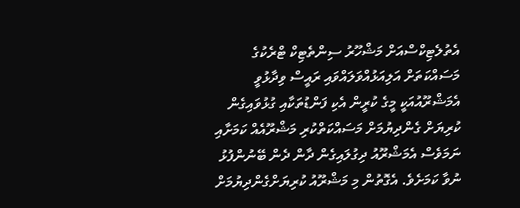އެތުލެޓިކްސްއަށް މަޝްހޫރު ސިންތެޓިކް ޓްރެކުގެ މަސައްކަތަށް އަލިއަޅުއްވަލައްވައި ރައީސް ވިދާޅުވީ އެމަޝްރޫއުއަކީ މީގެ ކުރީން އެކި ފަންޑުތަކާއި ގުޅުވައިގެން ކުރިޔަށް ގެންދިޔުމަށް މަސައްކަތްކުރި މަޝްރޫއެއް ކަމަށާއި ނަމަވެސް އެމަޝްރޫއު ދިގުލައިގެން ދާން ދެން ބޭނުންފުޅު ނުވާ ކަމަށެވެ. އެގޮތުން މި މަޝްރޫއު ކުރިޔަށްގެންދިޔުމަށް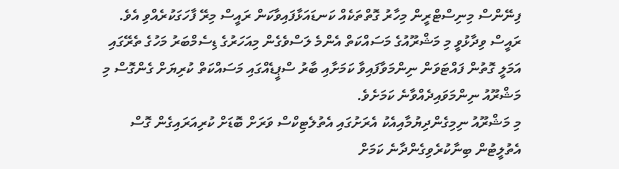ފިނޭންސް މިނިސްޓްރީން މިހާރު ގޮތްތަކެއް ކަނޑައަޅާފައިވާކަން ރައީސް މިރޭ ފާހަގަކުރެއްވި އެވެ.
ރައީސް ވިދާޅުވީ މި މަޝްރޫއުގެ މަސައްކަތް އެންމެ ލަސްވެގެން މިއަހަރުގެ ޑިސެމްބަރު މަހުގެ ތެރޭގައި އަމަލީ ގޮތުން ފައްޓަވަން ނިންމަވާފައިވާ ކަމަށާއި ބާރު ސްޕީޑެއްގައި މަސައްކަތް ކުރިޔަށް ގެންގޮސް މި މަޝްރޫއު ނިންމަވައިދެއްވާނެ ކަމަށެވެ.
މި މަޝްރޫއު ނިމިގެންދިޔުމާއިއެކު އެރަށުގައި އެތުލެޓިކްސް ވަރަށް ބޮޑަށް ކުރިއަރައިގެން ގޮސް އެތުލީޓުން ބިނާކުރެވިގެންދާނެ ކަމަށް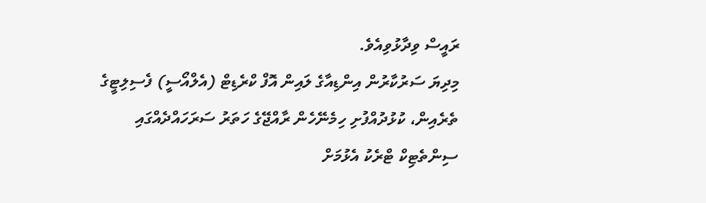ރައީސް ވިދާޅުވިއެވެ.
މިދިޔަ ސަރުކާރުން އިންޑިއާގެ ލައިން އޮފް ކްރެޑިޓް (އެލްއޯސީ) ފެސިލިޓީގެ ތެރެއިން، ކުޅުދުއްފުށި ހިމެނޭހެން ރާއްޖޭގެ ހަތަރު ސަރަހައްދެއްގައި ސިންތެޓިކް ޓްރެކު އެޅުމަށް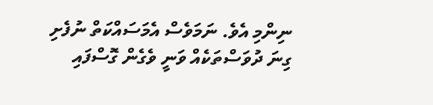ނިންމި އެވެ. ނަމަވެސް އެމަސައްކަތް ނުފެށި ގިނަ ދުވަސްތަކެއް ވަނީ ވެގެން ގޮސްފައި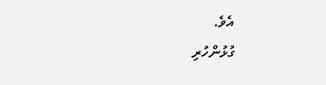އެވެ.
ގުޅުންހުރި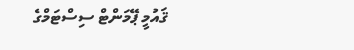ޤައުމީ ޕޭމަންޓް ސިސްޓަމްގެ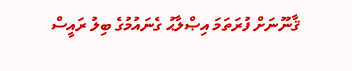ޤާނޫނަށް ފުރަތަމަ އިޞްލާޙު ގެނައުމުގެ ބިލު ރައީސް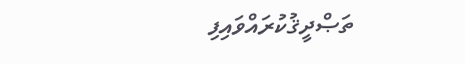ތަޞްދީޤުކުރައްވައިފި